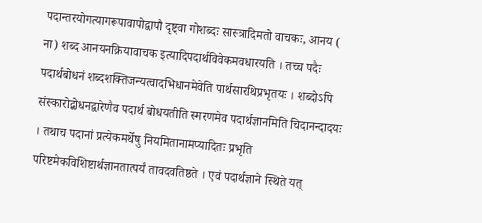पदान्तरयोगत्यागरूपावापोद्वापौ दृष्ट्वा गोशब्दः सास्त्रादिमतो वाचकः, आनय ( ना) शब्द आनयनक्रियावाचक इत्यादिपदार्थविवेकमवधारयति । तच्च पदैः पदार्थबोधनं शब्दशक्तिजन्यत्वादभिधानमेवेति पार्थसारथिप्रभृतयः । शब्दोऽपि संस्कारोद्बोधनद्वारेणैव पदार्थ बोधयतीति स्मरणमेव पदार्थज्ञानमिति चिदानन्दादयः । तथाच पदानां प्रत्येकमर्थेषु नियमितानामप्यादितः प्रभृति परिष्टमेकविशिष्टार्थज्ञानतात्पर्यं तावदवतिष्ठते । एवं पदार्थज्ञाने स्थिते यत्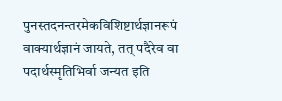पुनस्तदनन्तरमेकविशिष्टार्थज्ञानरूपं वाक्यार्थज्ञानं जायते, तत् पदैरेव वा पदार्थस्मृतिभिर्वा जन्यत इति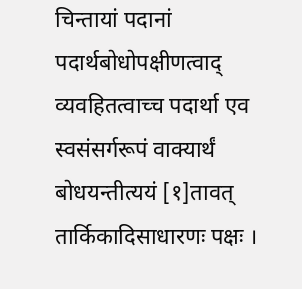चिन्तायां पदानां पदार्थबोधोपक्षीणत्वाद् व्यवहितत्वाच्च पदार्था एव स्वसंसर्गरूपं वाक्यार्थं बोधयन्तीत्ययं [१]तावत् तार्किकादिसाधारणः पक्षः ।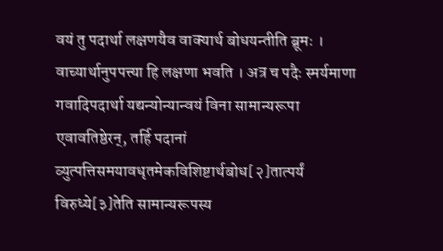वयं तु पदार्था लक्षणयैव वाक्यार्थ बोधयन्तीति ब्रूमः । वाच्यार्थानुपपत्त्या हि लक्षणा भवति । अत्र च पदैः स्मर्यमाणा गवादिपदार्था यद्यन्योन्यान्वयं विना सामान्यरूपा एवावतिष्ठेरन्, तर्हि पदानां व्युत्पत्तिसमयावधृतमेकविशिष्टार्थबोध[२]तात्पर्यं विरुध्ये[३]तेति सामान्यरूपस्य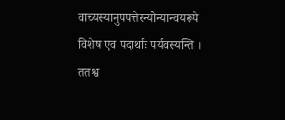वाच्यस्यानुपपत्तेरन्योन्यान्वयरूपे विशेष एव पदार्थाः पर्यवस्यन्ति । ततश्व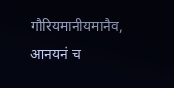गौरियमानीयमानैव, आनयनं च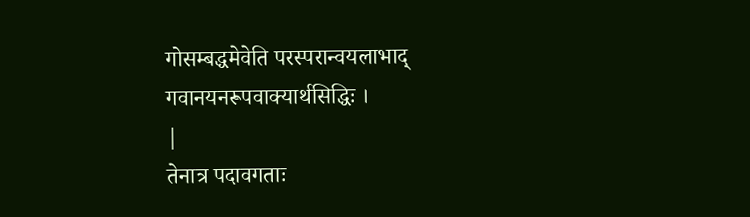गोसम्बद्धमेवेति परस्परान्वयलाभाद् गवानयनरूपवाक्यार्थसिद्धिः ।
|
तेनात्र पदावगताः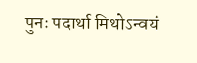पुनः पदार्था मिथोऽन्वयं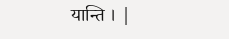यान्ति । |